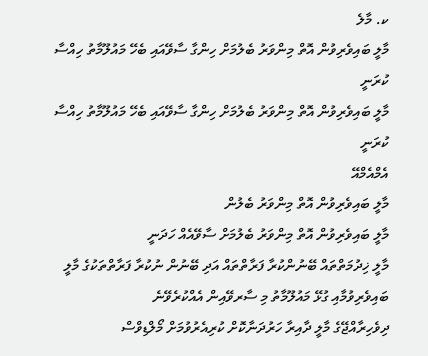ކ. މާލެ
މާލީ ބައިވެރިވުން އޮތް މިންވަރު ބެލުމަށް ހިންގާ ސާވޭއައި ބެހޭ މައުލޫމާތު ހިއްސާ ކުރަނީ
މާލީ ބައިވެރިވުން އޮތް މިންވަރު ބެލުމަށް ހިންގާ ސާވޭއައި ބެހޭ މައުލޫމާތު ހިއްސާ ކުރަނީ
އެމްއެމްއޭ
މާލީ ބައިވެރިވުން އޮތް މިންވަރު ބެލުން
މާލީ ބައިވެރިވުން އޮތް މިންވަރު ބެލުމަށް ސާވޭއެއް ހަދަނީ
މާލީ ޚިދުމަތްތައް ބޭނުންކުރާ ފަރާތްތައް އަދި ބޭނުން ނުކުރާ ފަރާތްތަކުގެ މާލީ ބައިވެރިވުމާއި ގުޅޭ މައުލޫމާތު މި ސާރވޭއިން އެއްކުރެވޭނެ
ދިވެހިރާއްޖޭގެ މާލީ ދާއިރާ ހަރުދަނާކޮށް ކުރިއެރުވުމަށް މޯލްޑިވްސް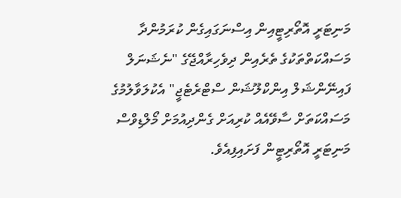މަނިޓަރީ އޮތޯރިޓީއިން އިސްނަގައިގެން ކުރަމުންދާ މަސައްކަތްތަކުގެ ތެރެއިން ދިވެހިރާއްޖޭގެ "ނެޝަނަލް ފައިނޭންޝަލް އިންކްލޫޝަން ސްޓްރެޓެޖީ" އެކުލަވާލުމުގެ މަސައްކަތަށް ސާވޭއެއް ކުރިއަށް ގެންދިއުމަށް މޯލްޑިވްސް މަނިޓަރީ އޮތޯރިޓީން ފަށައިފިއެވެ.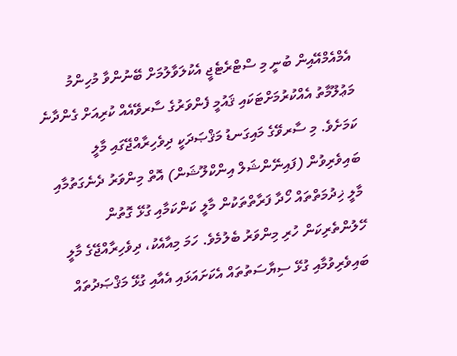އެމްއެމްއޭއިން ބުނީ މި ސްޓްރެޓެޖީ އެކުލަވާލުމަށް ބޭނުންވާ މުހިންމު މަޢުލޫމާތު އެއްކުރުމަށްޓަކައި ޤައުމީ ފެންވަރުގެ ސާރވޭއެއް ކުރިއަށް ގެންދާނެ ކަމަށެވެ. މި ސާރވޭގެ މައިގަނޑު މަޤްޞަދަކީ ދިވެހިރާއްޖޭގައި މާލީ ބައިވެރިވުން (ފައިނޭންޝަލް އިންކްލޫޝަން) އޮތް މިންވަރު ދެނެގަތުމާއި މާލީ ޚިދުމަތްތައް ހޯދާ ފަރާތްތަކުން މާލީ ކަންކަމާއި ގުޅޭ ގޮތުން ހޭލުންތެރިކަން ހުރި މިންވަރު ބެލުމެވެ. ހަމަ މިއާއެކު، ދިވެހިރާއްޖޭގެ މާލީ ބައިވެރިވުމާއި ގުޅޭ ސިޔާސަތުތައް އެކަށައަޅައި އެއާއި ގުޅޭ މަޤްޞަދުތައް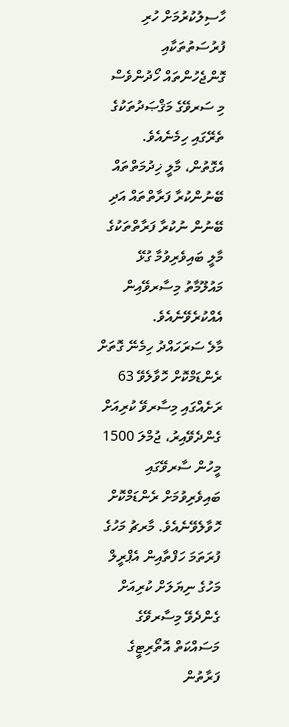ހާސިލުކުރުމަށް ހުރި ފުރުސަތުތަކާއި ގޮންޖެހުންތައް ހޯދުންވެސް މި ސަރވޭގެ މަޤްޞަދުތަކުގެ ތެރޭގައި ހިމެނެއެވެ. އެގޮތުން، މާލީ ޚިދުމަތްތައް ބޭނުންކުރާ ފަރާތްތައް އަދި ބޭނުން ނުކުރާ ފަރާތްތަކުގެ މާލީ ބައިވެރިވުމާ ގުޅޭ މައުލޫމާތު މިސާރވޭއިން އެއްކުރެވޭނެއެވެ.
މާލެ ސަރަހައްދު ހިމެނޭ ގޮތަށް ރެންޑަމްކޮށް ހޮވާލެވޭ 63 ރަށެއްގައި މިސާރވޭ ކުރިއަށް ގެންދެވޭއިރު، ޖުމްލަ 1500 މީހުން ސާރވޭގައި ބައިވެރިވުމަށް ރެންޑަމްކޮށް ހޮވާލެވޭނެއެވެ. މާރޗު މަހުގެ ފުރަތަމަ ހަފްތާއިން އެޕްރީލް މަހުގެ ނިޔަލަށް ކުރިއަށް ގެންދެވޭ މިސާރވޭގެ މަސައްކަތް އޮތޯރިޓީގެ ފަރާތުން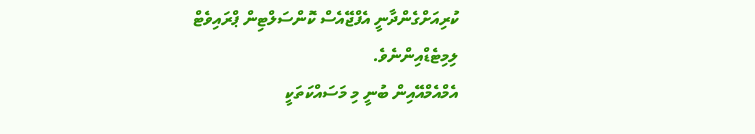ކުރިއަށްގެންދާނީ އެފްޖޭއެސް ކޮންސަލްޓިން ޕްރައިވެޓް ލިމިޓެޑްއިންނެވެ.
އެމްއެމްއޭއިން ބުނީ މި މަސައްކަތަކީ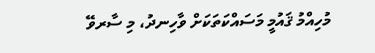މުހިއްމު ޤައުމީ މަސައްކަތަކަށް ވާހިނދު، މި ސާރވޭ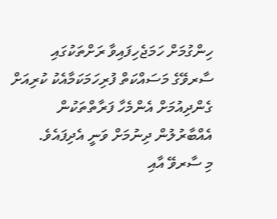ހިންގުމަށް ހަމަޖެހިފައިވާ ރަށްތަކުގައި ސާރވޭގެ މަސައްކަތް ފުރިހަމަކަމާއެކު ކުރިއަށް ގެންދިއުމަށް އެންމެހާ ފަރާތްތަކުން އެއްބާރުލުން ދިނުމަށް ވަނީ އެދިފައެވެ.
މި ސާރވޭ އާއި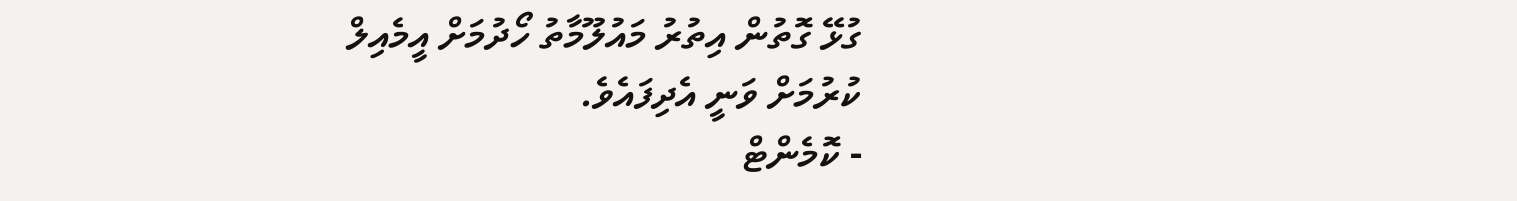ގުޅޭ ގޮތުން އިތުރު މައުލޫމާތު ހޯދުމަށް އީމެއިލް ކުރުމަށް ވަނީ އެދިފައެވެ.
- ކޮމެންޓް